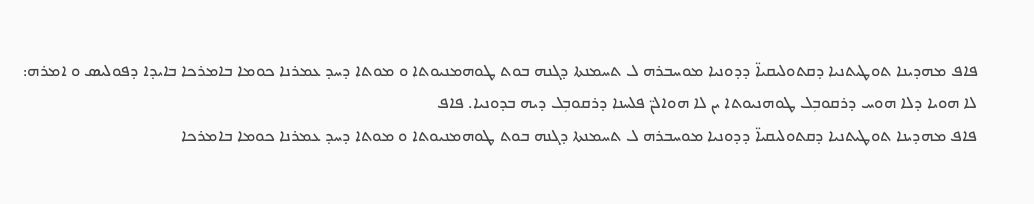ܦܐܦ ܡܗܕܝܢܐ ܬܘܛܝܬܢܝܐ ܕܩܬܘܠܝܩܝܐ̈ ܕܕܘܢܝܐ ܡܘܚܒܪܗ ܠ ܬܚܡܢܬܐ ܕܓܢܗ ܒܘܬ ܛܘܗܡܢܝܘܬܐ ܘ ܡܘܬܐ ܕܚܕ ܥܡܪܢܐ ܟܘܡܐ ܒܐܡܪܟܐ ܒܐܝܕܐ ܕܦܘܠܝܣ ܘ ܐܡܪܗ: ܠܐ ܗܘܝܐ ܕܠܐ ܗܘܚ ܕܪܩܘܒܼܠ ܛܘܗܢܝܘܬܐ ܝܢ ܠܐ ܗܘܐܠܢ̈ ܦܠܚܢܐ ܕܪܩܘܒܼܠ ܕܝܗ ܒܕܘܢܝܐ. ܦܐܦ
ܦܐܦ ܡܗܕܝܢܐ ܬܘܛܝܬܢܝܐ ܕܩܬܘܠܝܩܝܐ̈ ܕܕܘܢܝܐ ܡܘܚܒܪܗ ܠ ܬܚܡܢܬܐ ܕܓܢܗ ܒܘܬ ܛܘܗܡܢܝܘܬܐ ܘ ܡܘܬܐ ܕܚܕ ܥܡܪܢܐ ܟܘܡܐ ܒܐܡܪܟܐ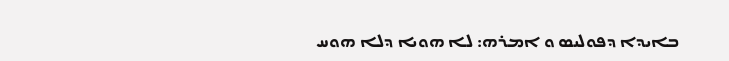ܒܐܝܕܐ ܕܦܘܠܝܣ ܘ ܐܡܪܗ: ܠܐ ܗܘܝܐ ܕܠܐ ܗܘܚ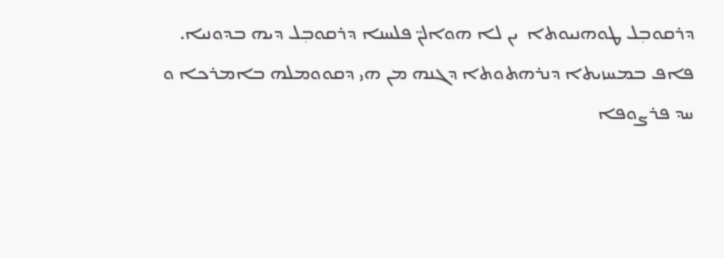ܕܪܩܘܒܼܠ ܛܘܗܢܝܘܬܐ  ܝܢ ܠܐ ܗܘܐܠܢ̈ ܦܠܚܢܐ ܕܪܩܘܒܼܠ ܕܝܗ ܒܕܘܢܝܐ. ܦܐܦ ܒܡܚܙܝܬܐ ܕܢܪܗܬܘܬܐ ܕܓܢܗ ܡܢ ܗܝ ܕܩܘܘܡܠܗ ܒܐܡܪܟܐ ܘ ܚܕ ܦܪܨܘܦܐ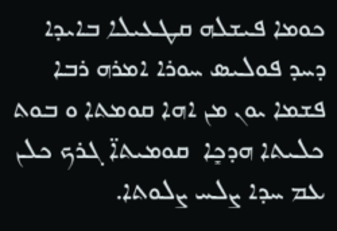ܟܘܡܐ ܦܝܫܠܗ ܩܛܥܝܠܐ ܒܐܝܕܐ ܕܚܕ ܦܘܠܝܣ ܚܘܪܐ ܐܡܪܗ ܪܒܐ ܦܫܡܐ ܝܘܢ ܡܢ ܐܗܐ ܩܘܡܬܐ ܘ ܒܘܬ ܟܠܝܬܐ ܗܕܟܻܐ  ܩܘܡܝܬܐ̈ ܓܪܟ ܟܠܢ ܥܡ ܚܕܐ ܨܠܚ ܨܠܘܬܐ.